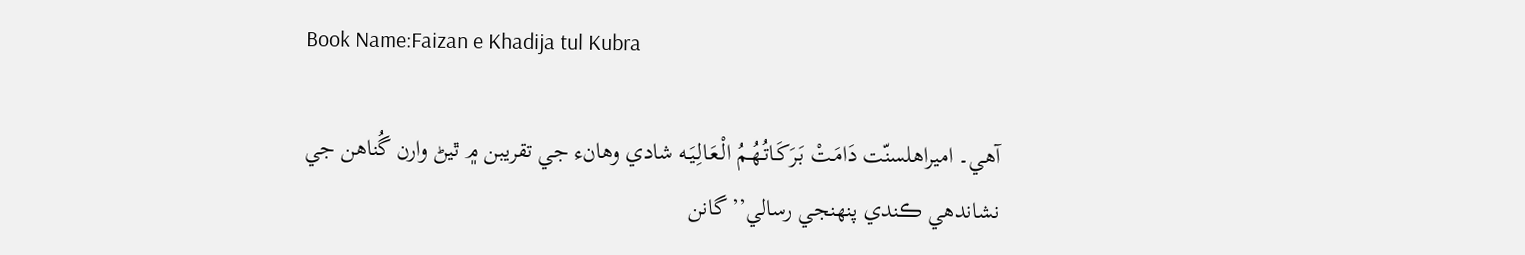Book Name:Faizan e Khadija tul Kubra

آهي۔ اميراهلسنّت دَامَـتْ بَـرَكَـاتُـهُـمُ الْـعَـالِـيَـه شادي وهانء جي تقريبن ۾ ٿيڻ وارن گُناهن جي نشاندهي ڪندي پنهنجي رسالي’’گانن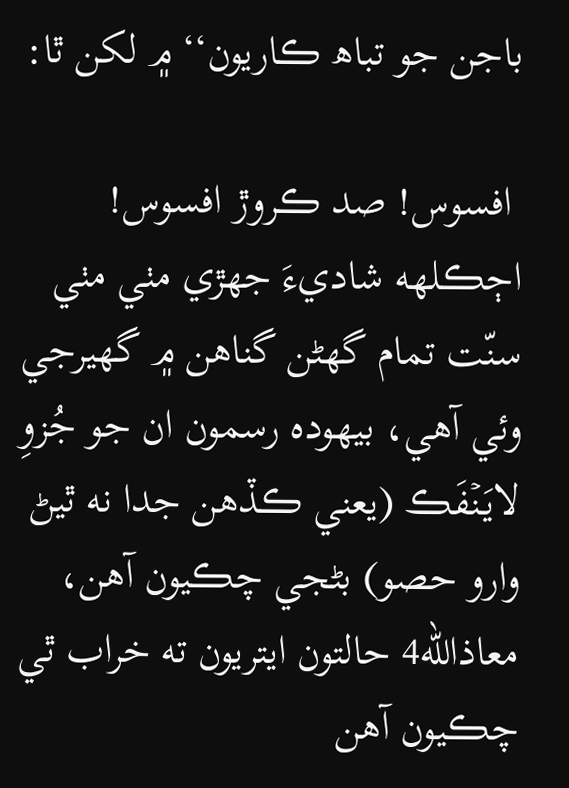باجن جو تباھ ڪاريون‘‘ ۾ لکن ٿا:

 افسوس! صد ڪروڙ افسوس! اڄڪلهه شاديءَ جهڙي مٺي مٺي سنّت تمام گهڻن گناهن ۾ گهيرجي وئي آهي، بيهوده رسمون ان جو جُزوِ لايَنۡفَڪ (يعني ڪڏهن جدا نه ٿيڻ وارو حصو) بڻجي چڪيون آهن، معاذالله4 حالتون ايتريون ته خراب ٿي چڪيون آهن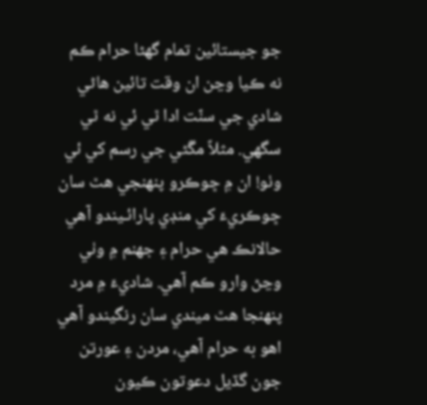جو جيستائين تمام گهڻا حرام ڪم نه ڪيا وڃن ان وقت تائين هاڻي شادي جي سنّت ادا ٿي ئي نه ٿي سگهي. مثلاً مڱڻي جي رسم کي ئي وٺو! ان ۾ ڇوڪرو پنهنجي هٿ سان ڇوڪريءَ کي منڊي پارائـيندو آهي حالانڪ هي حرام ۽ جهنم ۾ وٺي وڃڻ وارو ڪم آهي. شاديءَ ۾ مرد پنهنجا هٿ ميندي سان رنگيندو آهي اهو به حرام آهي، مردن ۽ عورتن جون گڏيل دعوتون ڪيون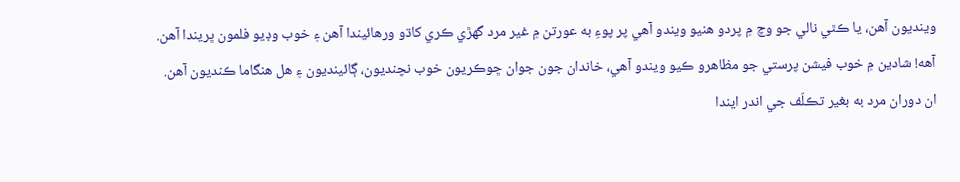وينديون آهن، يا ڪٿي نالي جو وچ ۾ پردو هنيو ويندو آهي پر پوءِ به عورتن ۾ غير مرد گهڙي ڪري کاڌو ورهائيندا آهن ۽ خوب وڊيو فلمون ڀريندا آهن.  آهه! شادين ۾ خوب فيشن پرستي جو مظاهرو ڪيو ويندو آهي، خاندان جون جوان ڇوڪريون خوب نچنديون، ڳائينديون ۽ هل هنگاما ڪنديون آهن. ان دوران مرد به بغير تڪلّف جي اندر ايندا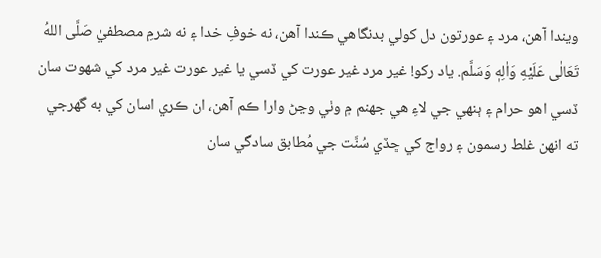ويندا آهن، مرد ۽ عورتون دل کولي بدنگاهي ڪندا آهن، نه خوفِ خدا ۽ نه شرمِ مصطفيٰ صَلَّى اللهُ تَعَالٰى عَلَيْهِ وَاٰلِهٖ وَسَلَّم. ياد رکو! غير مرد غير عورت کي ڏسي يا غير عورت غير مرد کي شهوت سان ڏسي اهو حرام ۽ ٻنهي جي لاءِ هي جهنم ۾ وٺي وڃڻ وارا ڪم آهن، ان ڪري اسان کي به گھرجي ته انهن غلط رسمون ۽ رواج کي ڇڏي سُنَّت جي مُطابق سادگي سان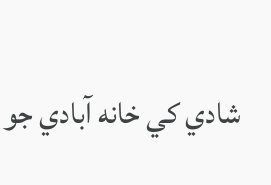شادي کي خانه آبادي جو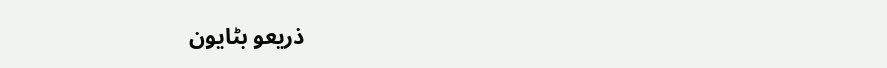ذريعو بڻايون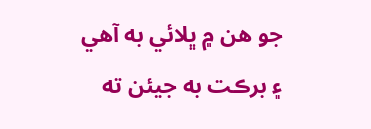جو هن ۾ ڀلائي به آهي ۽ برڪت به جيئن ته